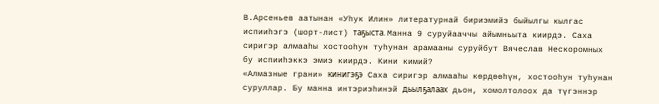В.Арсеньев аатынан «Уһук Илин» литературнай бириэмийэ быйылгы кылгас испииһэгэ (шорт-лист) таҕыста. Манна 9 суруйааччы айымньыта киирдэ. Саха сиригэр алмааһы хостооһун туһунан арамааны суруйбут Вячеслав Нескоромных бу испииһэккэ эмиэ киирдэ. Кини кимий?
«Алмазные грани» кинигэҕэ Саха сиригэр алмааһы көрдөөһүн, хостооһун туһунан суруллар. Бу манна интэриэһинэй дьылҕалаах дьон, хомолтолоох да түгэннэр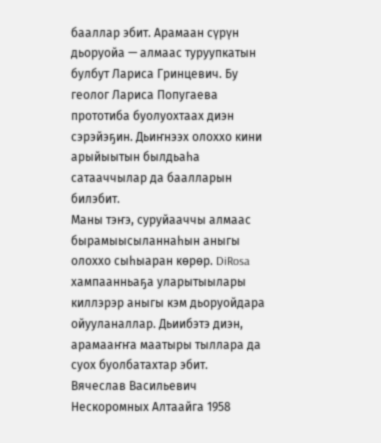бааллар эбит. Арамаан сүрүн дьоруойа — алмаас туруупкатын булбут Лариса Гринцевич. Бу геолог Лариса Попугаева прототиба буолуохтаах диэн сэрэйэҕин. Дьиҥнээх олоххо кини арыйыытын былдьаһа сатааччылар да баалларын билэбит.
Маны тэҥэ, суруйааччы алмаас бырамыысыланнаһын аныгы олоххо сыһыаран көрөр. DiRosa хампаанньаҕа уларытыылары киллэрэр аныгы кэм дьоруойдара ойууланаллар. Дьиибэтэ диэн, арамааҥҥа маатыры тыллара да суох буолбатахтар эбит.
Вячеслав Васильевич Нескоромных Алтаайга 1958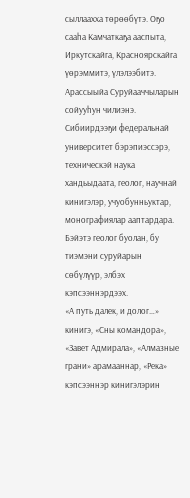сыллаахха төрөөбүтэ. Оҕо сааһа Камчаткаҕа ааспыта, Иркутскайга, Красноярскайга үөрэммитэ, үлэлээбитэ. Арассыыйа Суруйааччыларын сойууһун чилиэнэ. Сибиирдээҕи федеральнай университет бэрэпиэссэрэ, техническэй наука хандьыдаата, геолог, научнай кинигэлэр, учуобунньуктар, монографиялар ааптардара. Бэйэтэ геолог буолан, бу тиэмэни суруйарын сөбүлүүр, элбэх кэпсээннэрдээх.
«А путь далек, и долог…» кинигэ, «Сны командора», «Завет Адмирала», «Алмазные грани» арамааннар, «Река» кэпсээннэр кинигэлэрин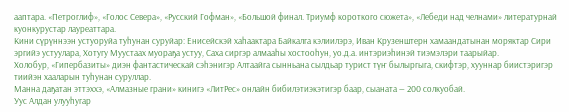ааптара. «Петроглиф», «Голос Севера», «Русский Гофман», «Большой финал. Триумф короткого сюжета», «Лебеди над челнами» литературнай куонкурустар лауреаттара.
Кини сүрүннээн устуоруйа туһунан суруйар: Енисейскэй хаһаактара Байкалга кэлиилэрэ, Иван Крузенштерн хамаандатынан моряктар Сири эргийэ устуулара, Хотугу Муустаах муораҕа устуу, Саха сиргэр алмааһы хостооһун, уо.д.а. интэриэһинэй тиэмэлэри таарыйар.
Холобур, «Гипербазиты» диэн фантастическай сэһэнигэр Алтаайга сынньана сылдьар турист түҥ былыргыга, скифтэр, хууннар биистэригэр тиийэн хааларын туһунан суруллар.
Манна даҕатан эттэххэ, «Алмазные грани» кинигэ «ЛитРес» онлайн бибилэтиэкэтигэр баар, сыаната — 200 солкуобай.
Уус Алдан улууһугар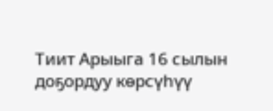Тиит Арыыга 16 сылын доҕордуу көрсүһүү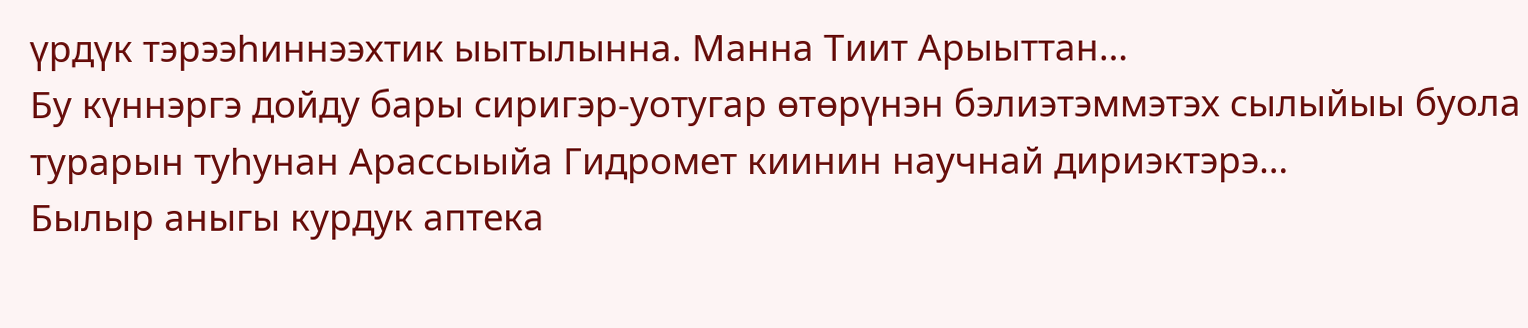үрдүк тэрээһиннээхтик ыытылынна. Манна Тиит Арыыттан…
Бу күннэргэ дойду бары сиригэр-уотугар өтөрүнэн бэлиэтэммэтэх сылыйыы буола турарын туһунан Арассыыйа Гидромет киинин научнай дириэктэрэ…
Былыр аныгы курдук аптека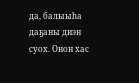да, балыыһа даҕаны диэн суох. Онон хас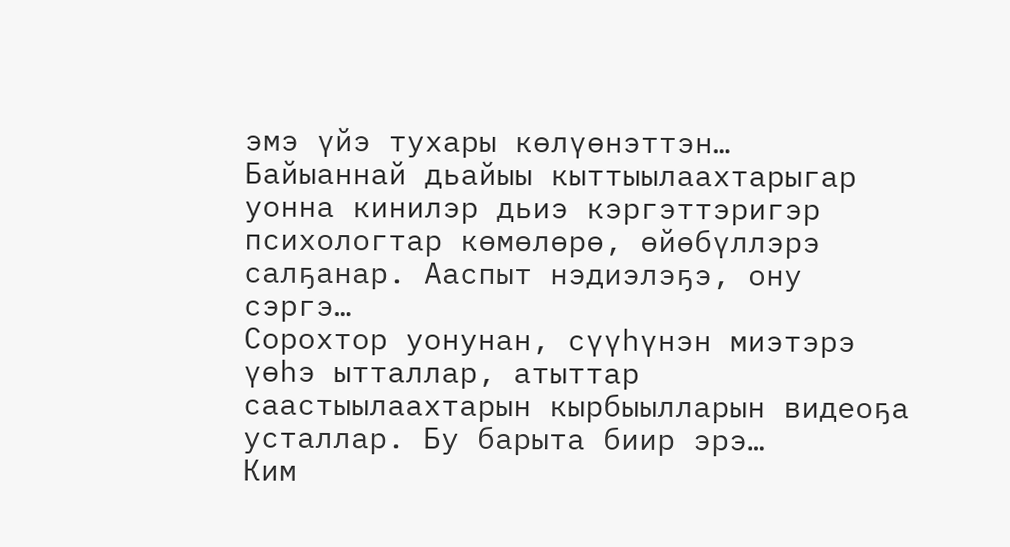эмэ үйэ тухары көлүөнэттэн…
Байыаннай дьайыы кыттыылаахтарыгар уонна кинилэр дьиэ кэргэттэригэр психологтар көмөлөрө, өйөбүллэрэ салҕанар. Ааспыт нэдиэлэҕэ, ону сэргэ…
Сорохтор уонунан, сүүһүнэн миэтэрэ үөһэ ытталлар, атыттар саастыылаахтарын кырбыылларын видеоҕа усталлар. Бу барыта биир эрэ…
Ким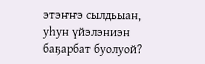этэҥҥэ сылдьыан, уһун үйэлэниэн баҕарбат буолуой?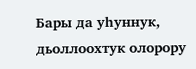Бары да уһуннук, дьоллоохтук олорору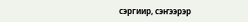сэргиир, сэҥээрэр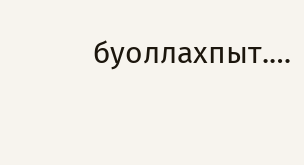буоллахпыт.…